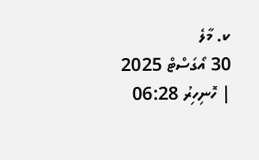ކ. މާލެ
30 އޯގަސްޓް 2025 | ހޮނިހިރު 06:28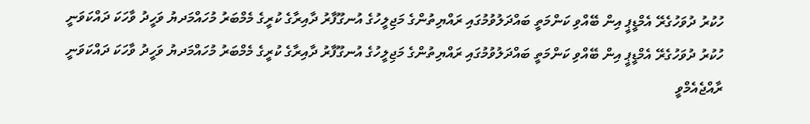ހުކުރު ދުވަހުގެރޭ އެމްޑީޕީ އިން ބޭއްވި ކަންމަތީ ބައްދަލުވުމުގައި ރައްޔިތުންގެ މަޖިލީހުގެ އުނގޫފާރު ދާއިރާގެ ކުރީގެ މެމްބަރު މުހައްމަދޔު ވަހީދު ވާހަކަ ދައްކަވަނީ
ހުކުރު ދުވަހުގެރޭ އެމްޑީޕީ އިން ބޭއްވި ކަންމަތީ ބައްދަލުވުމުގައި ރައްޔިތުންގެ މަޖިލީހުގެ އުނގޫފާރު ދާއިރާގެ ކުރީގެ މެމްބަރު މުހައްމަދޔު ވަހީދު ވާހަކަ ދައްކަވަނީ
ރާއްޖެއެމްވީ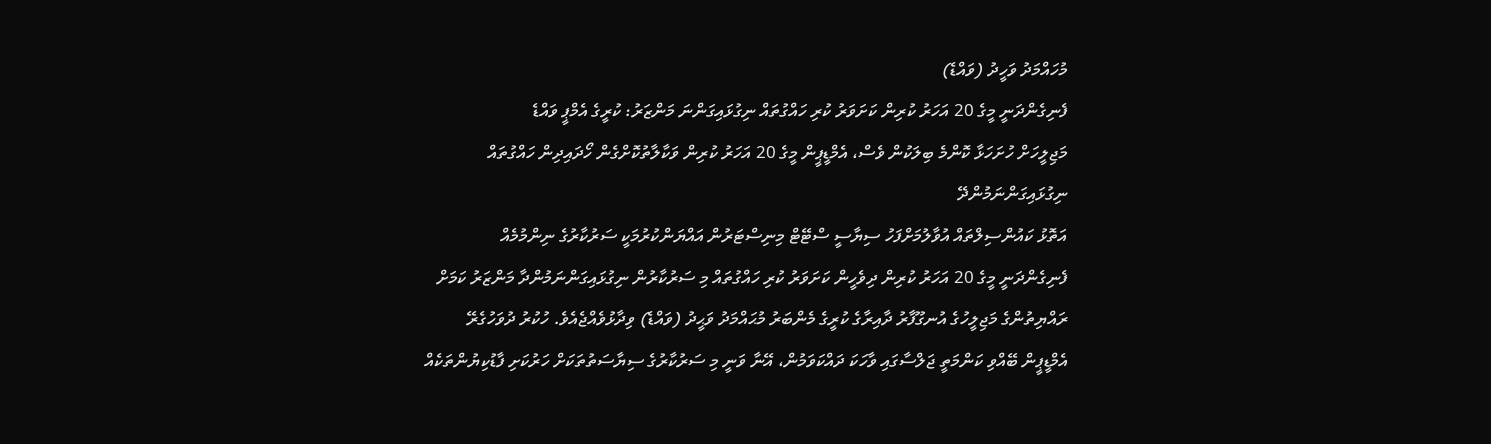މުހައްމަދު ވަހީދު (ވައްޑެ)
ފެނިގެންދަނީ މީގެ 20 އަހަރު ކުރިން ކަށަވަރު ކުރި ހައްގުތައް ނިގުޅައިގަންނަ މަންޒަރު: ކުރީގެ އެމްޕީ ވައްޑެ
މަޖިލީހަށް ހުށަހަޅާ ކޮންމެ ބިލަކުން ވެސް، އެމްޑީޕީން މީގެ 20 އަހަރު ކުރިން ވަކާލާތުކޮށްގެން ހޯދައިދިން ހައްގުތައް ނިގުޅައިގަންނަމުންދޭ
އަތޮޅު ކައުންސިލްތައް އުވާލުމަށްފަހު ސިޔާސީ ސްޓޭޓް މިނިސްޓަރުން އައްޔަންކުރުމަކީ ސަރުކާރުގެ ނިންމުމެއް
ފެނިގެންދަނީ މީގެ 20 އަހަރު ކުރިން ދިވެހީން ކަށަވަރު ކުރި ހައްގުތައް މި ސަރުކާރުން ނިގުޅައިގަންނަމުންދާ މަންޒަރު ކަމަށް ރައްޔިތުންގެ މަޖިލީހުގެ އުނގޫފާރު ދާއިރާގެ ކުރީގެ މެންބަރު މުޙައްމަދު ވަޙީދު (ވައްޑެ) ވިދާޅުވެއްޖެއެވެ. ހުކުރު ދުވަހުގެރޭ އެމްޑީޕީން ބޭއްވި ކަންމަތީ ޖަލްސާގައި ވާހަކަ ދައްކަވަމުން، އޭނާ ވަނީ މި ސަރުކާރުގެ ސިޔާސަތުތަކަށް ހަރުކަށި ފާޑުކިޔުންތަކެއް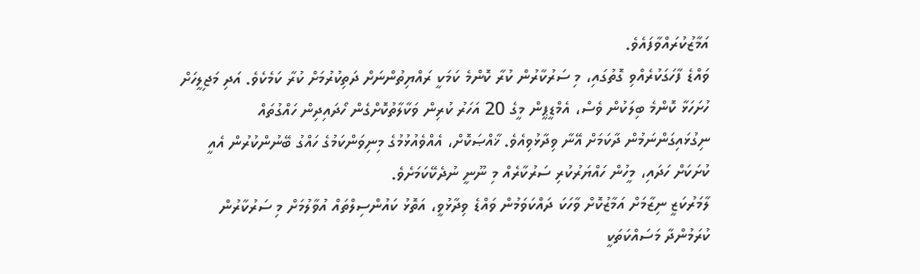އަމާޒުކުރައްވާފައެވެ.
ވައްޑެ ފާހަގަކުރެއްވި ގޮތުގައި، މި ސަރުކާރުން ކުރާ ކޮންމެ ކަމަކީ ރައްޔިތުންނަށް ދަތިކުރުމަށް ކުރާ ކަމެކެވެ. އަދި މަޖިލީހަށް ހުށަހަޅާ ކޮންމެ ބިލަކުން ވެސް، އެމްޑީޕީން މީގެ 20 އަހަރު ކުރިން ވަކާލާތުކޮށްގެން ހޯދައިދިން ހައްގުތައް ނިގުޅައިގަންނަމުން ދާކަމަށް އޭނާ ވިދާޅުވިއެވެ. ޚާއްޞަކޮށް، އެއްވެއުޅުމުގެ މިނިވަންކަމުގެ ހައްގު ބޭނުންކުރުން އެއީ ކުށަކަށް ހަދައި، މީހުން ހައްޔަރުކުރި ސަރުކާރެއް މި ނޫނީ ނުދެކޭކަމަށެވެ.
ލާމަރުކަޒީ ނިޒާމަށް އަމާޒުކޮށް ވާހަކަ ދައްކަވަމުން ވައްޑެ ވިދާޅުވީ، އަތޮޅު ކައުންސިލްތައް އުވާލުމަށް މި ސަރުކާރުން ކުރަމުންދާ މަސައްކަތަކީ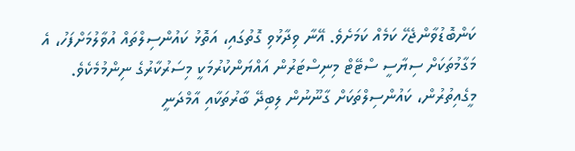ކަންބޮޑުވާންޖެހޭ ކަމެއް ކަމަށެވެ. އޭނާ ވިދާޅުވި ގޮތުގައި، އަތޮޅު ކައުންސިލްތައް އުވާލުމަށްފަހު، އެ މަގާމުތަކަށް ސިޔާސީ ސްޓޭޓް މިނިސްޓަރުން އައްޔަންކުރުމަކީ މިސަރުކާރުގެ ނިންމުމެކެވެ. މީގެއިތުރުން، ކައުންސިލްތަކަށް ގާނޫނުން ލިބިދޭ ބާރުތަކާއި އާމްދަނީ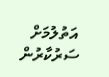އަތުލުމަށް ސަރުކާރުން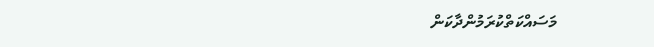މަސައްކަތްކުރަމުންދާކަން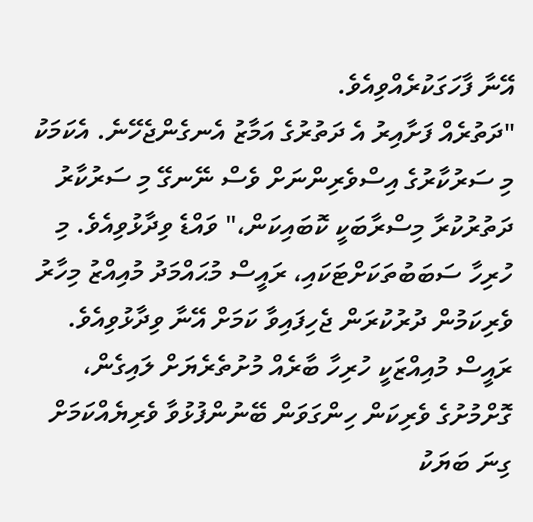އޭނާ ފާހަގަކުރެއްވިއެވެ.
"ދަތުރެއް ފަށާއިރު އެ ދަތުރުގެ އަމާޒު އެނގެންޖެހޭނެ. އެކަމަކު މި ސަރުކާރުގެ އިސްވެރިންނަށް ވެސް ނޭނގޭ މި ސަރުކާރު ދަތުރުކުރާ މިސްރާބަކީ ކޮބައިކަން،" ވައްޑެ ވިދާޅުވިއެވެ. މި ހުރިހާ ސަބަބުތަކަށްޓަކައި، ރައީސް މުޙައްމަދު މުއިއްޒު މިހާރު ވެރިކަމުން ދުރުކުރަން ޖެހިފައިވާ ކަމަށް އޭނާ ވިދާޅުވިއެވެ.
ރައީސް މުއިއްޒަކީ ހުރިހާ ބާރެއް މުށުތެރެޔަށް ލައިގެން، ގޮށްމުށުގެ ވެރިކަން ހިންގަވަން ބޭނުންފުޅުވާ ވެރިޔެއްކަމަށް ގިނަ ބަޔަކު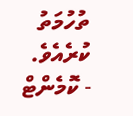ތުހުމަތު ކުރެއެވެ.
- ކޮމެންޓް